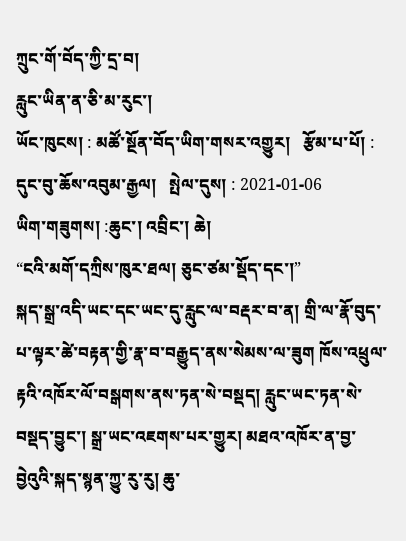ཀྲུང་གོ་བོད་ཀྱི་དྲ་བ།
རླུང་ཡིན་ན་ཅི་མ་རུང་།
ཡོང་ཁུངས། : མཚོ་སྔོན་བོད་ཡིག་གསར་འགྱུར།   རྩོམ་པ་པོ། : དུང་བུ་ཆོས་འབུམ་རྒྱལ།   སྤེལ་དུས། : 2021-01-06
ཡིག་གཟུགས། :ཆུང་། འབྲིང་། ཆེ།
“ངའི་མགོ་དཀྲིས་ཁུར་ཐལ། ཅུང་ཙམ་སྡོད་དང་།”
སྐད་སྒྲ་འདི་ཡང་དང་ཡང་དུ་རླུང་ལ་བརྡར་བ་ན། གྲི་ལ་རྣོ་བུད་པ་ལྟར་ཚེ་བརྟན་གྱི་རྣ་བ་བརྒྱུད་ནས་སེམས་ལ་ཟུག ཁོས་འཕྲུལ་རྟའི་འཁོར་ལོ་བསྒགས་ནས་ཏན་སེ་བསྡད། རླུང་ཡང་ཏན་སེ་བསྡད་བྱུང་། སྒྲ་ཡང་འཇགས་པར་གྱུར། མཐའ་འཁོར་ན་བྱ་བྱེའུའི་སྐད་སྙན་ཀྱུ་རུ་རུ། ཆུ་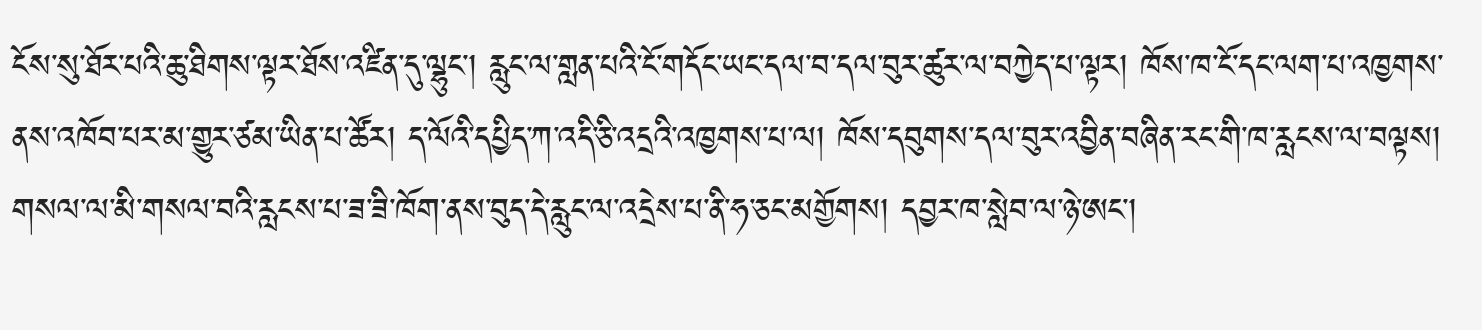ངོས་སུ་ཐོར་པའི་ཆུ་ཐིགས་ལྟར་ཐོས་འཛིན་དུ་ལྷུང་། རླུང་ལ་གླན་པའི་ངོ་གདོང་ཡང་དལ་བ་དལ་བུར་ཚུར་ལ་བཀྱེད་པ་ལྟར། ཁོས་ཁ་ངོ་དང་ལག་པ་འཁྱགས་ནས་འཁོབ་པར་མ་གྱུར་ཙམ་ཡིན་པ་ཚོར། ད་ལོའི་དཔྱིད་ཀ་འདི་ཅི་འདྲའི་འཁྱགས་པ་ལ། ཁོས་དབུགས་དལ་བུར་འབྱིན་བཞིན་རང་གི་ཁ་རླངས་ལ་བལྟས། གསལ་ལ་མི་གསལ་བའི་རླངས་པ་ཟ་ཟི་ཁོག་ནས་བུད་དེ་རླུང་ལ་འདྲེས་པ་ནི་ཧ་ཅང་མགྱོགས། དབྱར་ཁ་སླེབ་ལ་ཉེ་ཨང་།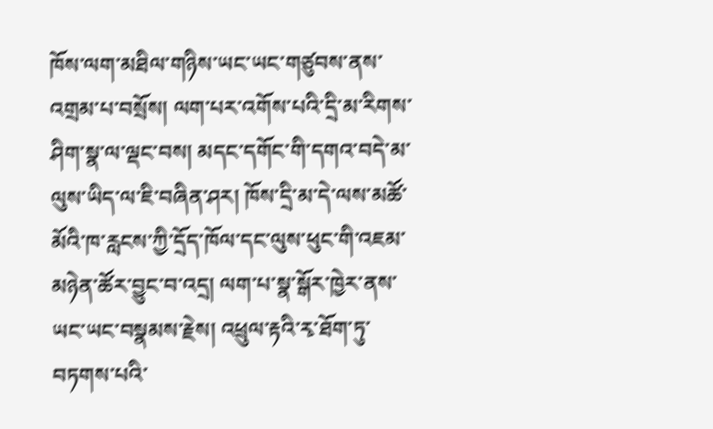ཁོས་ལག་མཐིལ་གཉིས་ཡང་ཡང་གཙུབས་ནས་འགྲམ་པ་བསྲོས། ལག་པར་འགོས་པའི་དྲི་མ་རིགས་ཤིག་སྣ་ལ་ལྡང་བས། མདང་དགོང་གི་དགའ་བདེ་མ་ལུས་ཡིད་ལ་ཇི་བཞིན་ཤར། ཁོས་དྲི་མ་དེ་ལས་མཚོ་མོའི་ཁ་རླངས་ཀྱི་དྲོད་ཁོལ་དང་ལུས་ཕུང་གི་འཇམ་མཉེན་ཚོར་བྱུང་བ་འདྲ། ལག་པ་སྣ་སྒོར་ཁྱེར་ནས་ཡང་ཡང་བསྣམས་རྗེས། འཕྲུལ་རྟའི་རྭ་ཐོག་ཏུ་བཏགས་པའི་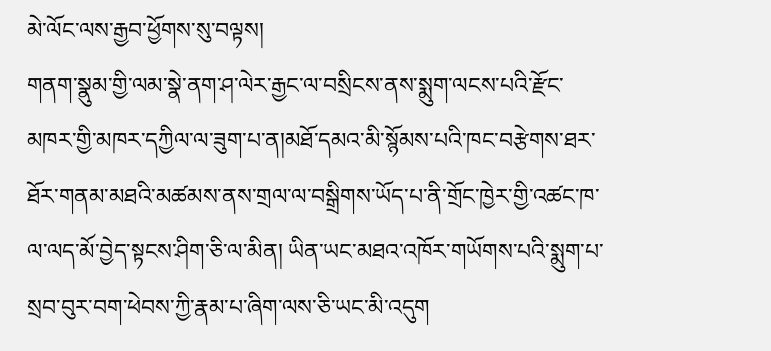མེ་ལོང་ལས་རྒྱབ་ཕྱོགས་སུ་བལྟས།
གནག་སྣུམ་གྱི་ལམ་སྣེ་ནག་ཤ་ལེར་རྒྱང་ལ་བསྲིངས་ནས་སྨུག་ལངས་པའི་རྫོང་མཁར་གྱི་མཁར་དཀྱིལ་ལ་ཟུག་པ་ན།མཐོ་དམའ་མི་སྙོམས་པའི་ཁང་བརྩེགས་ཐར་ཐོར་གནམ་མཐའི་མཚམས་ནས་གྲལ་ལ་བསྒྲིགས་ཡོད་པ་ནི་གྲོང་ཁྱེར་གྱི་འཚང་ཁ་ལ་ལད་མོ་བྱེད་སྟངས་ཤིག་ཅི་ལ་མིན། ཡིན་ཡང་མཐའ་འཁོར་གཡོགས་པའི་སྨུག་པ་སྲབ་བུར་བག་ཕེབས་ཀྱི་རྣམ་པ་ཞིག་ལས་ཅི་ཡང་མི་འདུག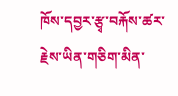ཁོས་དབྱར་རྩྭ་བརྐོས་ཚར་རྗེས་ཡིན་གཅིག་མིན་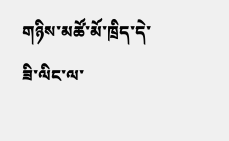གཉིས་མཚོ་མོ་ཁྲིད་དེ་ཟི་ལིང་ལ་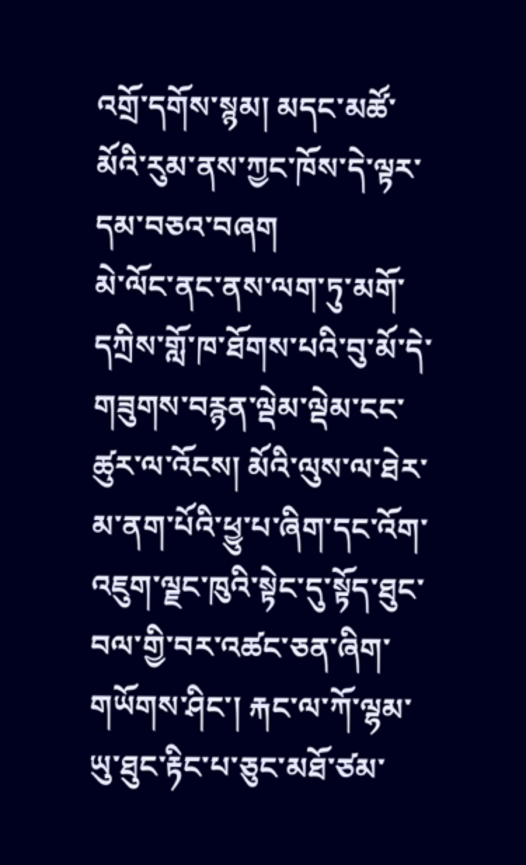འགྲོ་དགོས་སྙམ། མདང་མཚོ་མོའི་རུམ་ནས་ཀྱང་ཁོས་དེ་ལྟར་དམ་བཅའ་བཞག
མེ་ལོང་ནང་ནས་ལག་ཏུ་མགོ་དཀྲིས་གློ་ཁ་ཐོགས་པའི་བུ་མོ་དེ་གཟུགས་བརྙན་ལྡེམ་ལྡེམ་ངང་ཚུར་ལ་འོངས། མོའི་ལུས་ལ་ཐེར་མ་ནག་པོའི་ཕྱུ་པ་ཞིག་དང་འོག་འཇུག་ལྗང་ཁུའི་སྟེང་དུ་སྟོད་ཐུང་བལ་གྱི་བར་འཚང་ཅན་ཞིག་གཡོགས་ཤིང་། རྐང་ལ་ཀོ་ལྷམ་ཡུ་ཐུང་རྟིང་པ་ཅུང་མཐོ་ཙམ་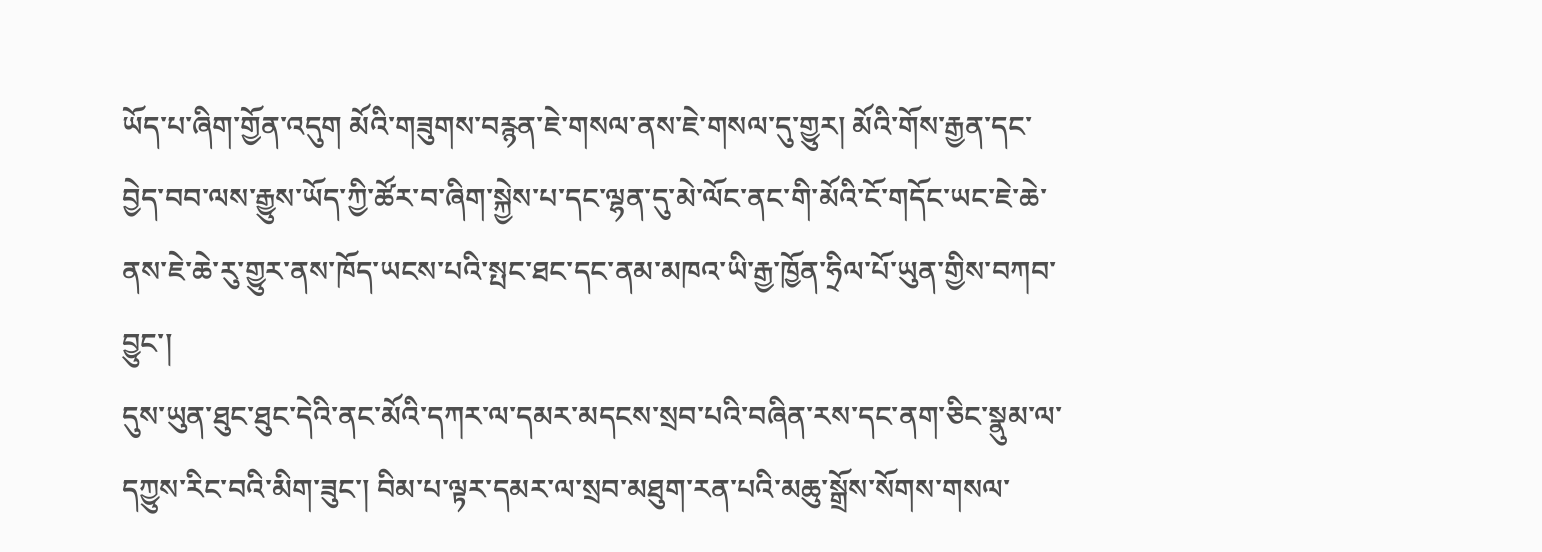ཡོད་པ་ཞིག་གྱོན་འདུག མོའི་གཟུགས་བརྙན་ཇེ་གསལ་ནས་ཇེ་གསལ་དུ་གྱུར། མོའི་གོས་རྒྱན་དང་བྱེད་བབ་ལས་རྒྱུས་ཡོད་ཀྱི་ཚོར་བ་ཞིག་སྐྱེས་པ་དང་ལྷན་དུ་མེ་ལོང་ནང་གི་མོའི་ངོ་གདོང་ཡང་ཇེ་ཆེ་ནས་ཇེ་ཆེ་རུ་གྱུར་ནས་ཁོད་ཡངས་པའི་སྤང་ཐང་དང་ནམ་མཁའ་ཡི་རྒྱ་ཁྱོན་ཧྲིལ་པོ་ཡུན་གྱིས་བཀབ་བྱུང་།
དུས་ཡུན་ཐུང་ཐུང་དེའི་ནང་མོའི་དཀར་ལ་དམར་མདངས་སྲབ་པའི་བཞིན་རས་དང་ནག་ཅིང་སྣུམ་ལ་དཀྱུས་རིང་བའི་མིག་ཟུང་། བིམ་པ་ལྟར་དམར་ལ་སྲབ་མཐུག་རན་པའི་མཆུ་སྒྲོས་སོགས་གསལ་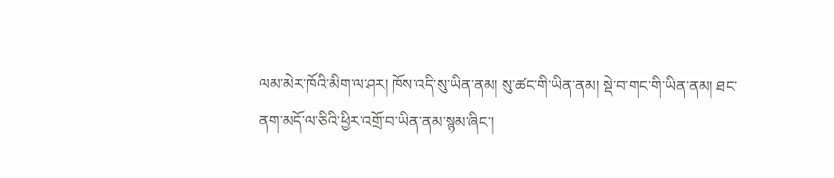ལམ་མེར་ཁོའི་མིག་ལ་ཤར། ཁོས་འདི་སུ་ཡིན་ནམ། སུ་ཚང་གི་ཡིན་ནམ། སྡེ་བ་གང་གི་ཡིན་ནམ། ཐང་ནག་མདོ་ལ་ཅིའི་ཕྱིར་འགྲོ་བ་ཡིན་ནམ་སྙམ་ཞིང་།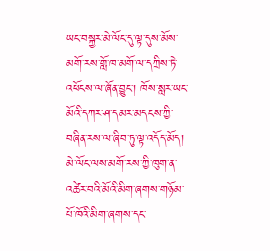ཡང་བསྐྱར་མེ་ལོང་དུ་ལྟ་དུས་མོས་མགོ་རས་གློ་ཁ་མགོ་ལ་དཀྲིས་ཏེ་འཕོངས་ལ་ཞོན་བྱུང་། ཁོས་སླར་ཡང་མོའི་དཀར་ཤ་དམར་མདངས་ཀྱི་བཞིན་རས་ལ་ཞིབ་ཏུ་ལྟ་འདོད་མོད། མེ་ལོང་ལས་མགོ་རས་ཀྱི་ཁུག་ན་འཚེར་བའི་མོའི་མིག་ཞགས་གཉོམ་པོ་ཁོའི་མིག་ཞགས་དང་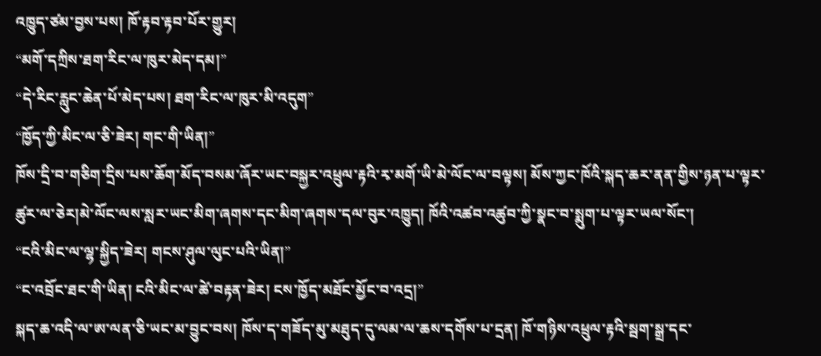འཁྱུད་ཙམ་བྱས་པས། ཁོ་རྟབ་རྟབ་པོར་གྱུར།
“མགོ་དཀྲིས་ཐག་རིང་ལ་ཁུར་མེད་དམ།”
“དེ་རིང་རླུང་ཆེན་པོ་མེད་པས། ཐག་རིང་ལ་ཁུར་མི་འདུག”
“ཁྱོད་ཀྱི་མིང་ལ་ཅི་ཟེར། གང་གི་ཡིན།”
ཁོས་དྲི་བ་གཅིག་དྲིས་པས་ཆོག་མོད་བསམ་ཞོར་ཡང་བསྐྱར་འཕྲུལ་རྟའི་རྭ་མགོ་ཡི་མེ་ལོང་ལ་བལྟས། མོས་ཀྱང་ཁོའི་སྐད་ཆར་ནན་གྱིས་ཉན་པ་ལྟར་ཚུར་ལ་ཅེར།མེ་ལོང་ལས་སླར་ཡང་མིག་ཞགས་དང་མིག་ཞགས་དལ་བུར་འཁྱུད། ཁོའི་འཚབ་འཚུབ་ཀྱི་སྣང་བ་སྨུག་པ་ལྟར་ཡལ་སོང་།
“ངའི་མིང་ལ་ལྷ་སྐྱིད་ཟེར། གངས་ཤུལ་ལུང་པའི་ཡིན།”
“ང་འབྲོང་ཐང་གི་ཡིན། ངའི་མིང་ལ་ཚེ་བརྟན་ཟེར། ངས་ཁྱོད་མཐོང་མྱོང་བ་འདྲ།”
སྐད་ཆ་འདི་ལ་ཨ་ལན་ཅི་ཡང་མ་བྱུང་བས། ཁོས་ད་གཟོད་མུ་མཐུད་དུ་ལམ་ལ་ཆས་དགོས་པ་དྲན། ཁོ་གཉིས་འཕྲུལ་རྟའི་སྦག་སྒྲ་དང་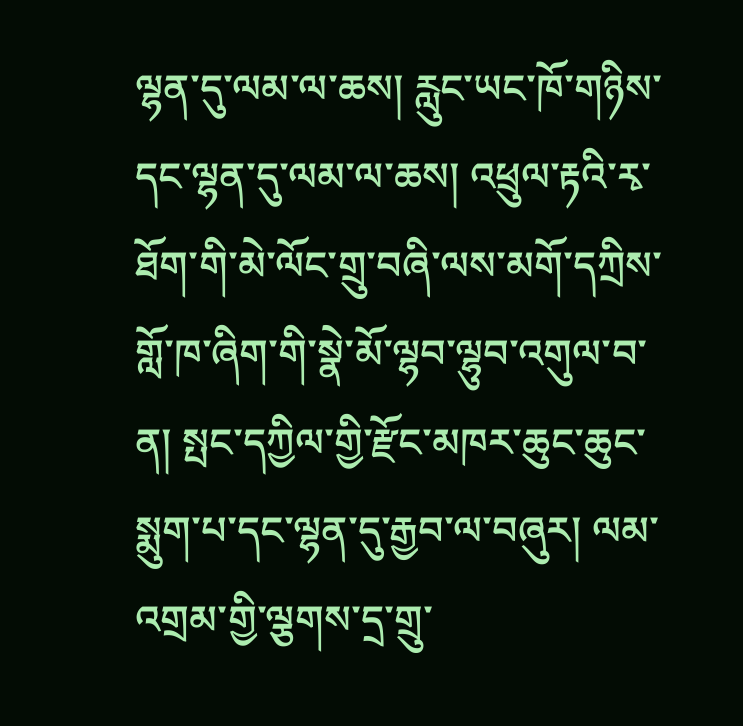ལྷན་དུ་ལམ་ལ་ཆས། རླུང་ཡང་ཁོ་གཉིས་དང་ལྷན་དུ་ལམ་ལ་ཆས། འཕྲུལ་རྟའི་རྭ་ཐོག་གི་མེ་ལོང་གྲུ་བཞི་ལས་མགོ་དཀྲིས་གློ་ཁ་ཞིག་གི་སྣེ་མོ་ལྷབ་ལྷུབ་འགུལ་བ་ན། སྤང་དཀྱིལ་གྱི་རྫོང་མཁར་ཆུང་ཆུང་སྨུག་པ་དང་ལྷན་དུ་རྒྱབ་ལ་བཞུར། ལམ་འགྲམ་གྱི་ལྕགས་དྲ་གྲུ་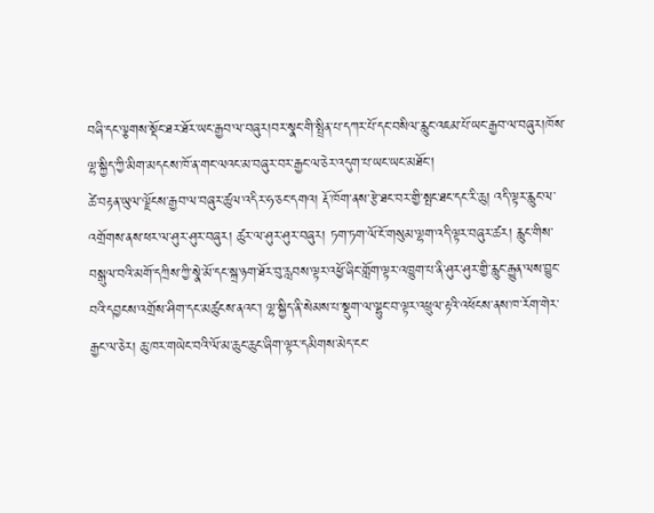བཞི་དང་ལྕགས་སྡོང་ཐར་ཐོར་ཡང་རྒྱབ་ལ་བཞུར།བར་སྣང་གི་སྤྲིན་པ་དཀར་པོ་དང་བསིལ་རླུང་འཇམ་པོ་ཡང་རྒྱབ་ལ་བཞུར།ཁོས་ལྷ་སྐྱིད་ཀྱི་མིག་མདངས་ཁོ་ན་གང་ལའང་མ་བཞུར་བར་རྒྱང་ལ་ཅེར་འདུག་པ་ཡང་ཡང་མཐོང་།
ཚེ་བརྟན་ཡུལ་ལྗོངས་རྒྱབ་ལ་བཞུར་ཚུལ་འདིར་ཧ་ཅང་དགའ། རྡོ་ཁོག་ནས་རྩེ་ཐང་བར་གྱི་སྤང་ཐང་དང་རི་ཆུ། འདི་ལྟར་རླུང་ལ་འགྲོགས་ནས་ཕར་ལ་ཤུར་ཤུར་བཞུར། ཚུར་ལ་ཤུར་ཤུར་བཞུར། ཏག་ཏག་ལོ་ངོ་གསུམ་ལྷག་འདི་ལྟར་བཞུར་ཚར། རླུང་གིས་བསྒུལ་བའི་མགོ་དཀྲིས་ཀྱི་སྣེ་མོ་དང་སྐྲ་ཉག་ཐོར་བུ་རླབས་ལྟར་འཕྱོ་ཞིང་གློག་ལྟར་འཁྱུག་པ་ནི་ཤུར་ཤུར་གྱི་རླུང་རྒྱུན་ལས་བྱུང་བའི་དབྱངས་འགྲོས་ཤིག་དང་མཚུངས་ནའང་། ལྷ་སྐྱིད་ནི་སེམས་པ་སྡུག་ལ་ལྷུང་བ་ལྟར་འཕྲུལ་རྟའི་འཕོངས་ནས་ཁ་རོག་གེར་རྒྱང་ལ་ཅེར། ཆུ་ཁར་གཡེང་བའི་ལོ་མ་ཆུང་ཆུང་ཞིག་ལྟར་དམིགས་མེད་ངང་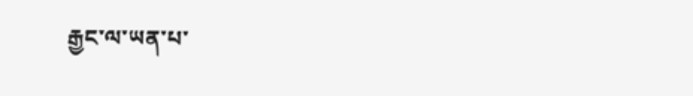རྒྱང་ལ་ཡན་པ་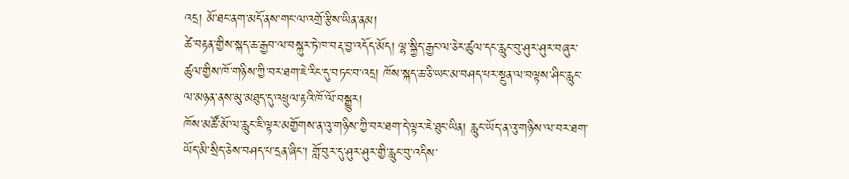འདྲ། མོ་ཐང་ནག་མདོ་ནས་གང་ལ་འགྲོ་རྩིས་ཡིན་ནམ།
ཚེ་བརྟན་གྱིས་སྐད་ཆ་རྒྱབ་ལ་བསྐུར་ཏེ་ཁ་བརྡ་བྱ་འདོད་མོད། ལྷ་སྐྱིད་རྒྱང་ལ་ཅེར་ཚུལ་དང་རླུང་བུ་ཤུར་ཤུར་བཞུར་ཚུལ་གྱིས་ཁོ་གཉིས་ཀྱི་བར་ཐག་ཇེ་རིང་དུ་བཏང་བ་འདྲ། ཁོས་སྐད་ཆ་ཅི་ཡང་མ་བཤད་པར་སྔུན་ལ་བལྟས་ཤིང་རླུང་ལ་མཉན་ནས་མུ་མཐུད་དུ་འཕྲུལ་རྟའི་ཁོ་ལོ་བསྒྱུར།
ཁོས་མཚོ་མོ་ལ་རླུང་ཇི་ལྟར་མགྱོགས་ན་འུ་གཉིས་ཀྱི་བར་ཐག་དེ་ལྟར་ཇེ་ཐུང་ཡིན། རླུང་ཡོད་ན་འུ་གཉིས་ལ་བར་ཐག་ཡོད་མི་སྲིད་ཅེས་བཤད་པ་དྲན་ཞིང་། གློ་བུར་དུ་ཤུར་ཤུར་གྱི་རླུང་བུ་འདིས་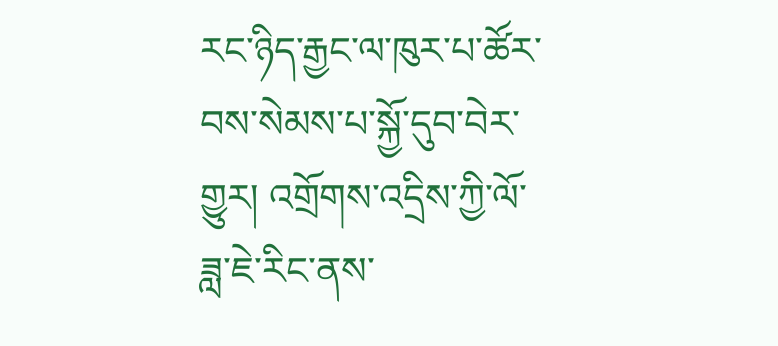རང་ཉིད་རྒྱང་ལ་ཁུར་པ་ཚོར་བས་སེམས་པ་སྐྱོ་དུབ་བེར་གྱུར། འགྲོགས་འདྲིས་ཀྱི་ལོ་ཟླ་ཇེ་རིང་ནས་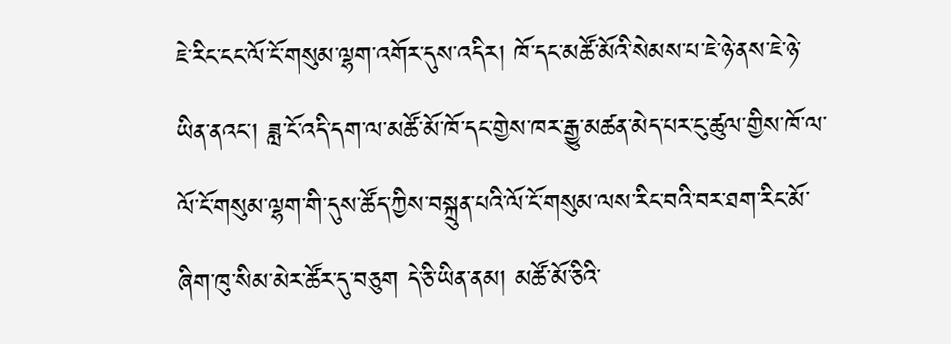ཇེ་རིང་ངང་ལོ་ངོ་གསུམ་ལྷག་འགོར་དུས་འདིར། ཁོ་དང་མཚོ་མོའི་སེམས་པ་ཇེ་ཉེ་ནས་ཇེ་ཉེ་ཡིན་ནའང་། ཟླ་ངོ་འདི་དག་ལ་མཚོ་མོ་ཁོ་དང་གྱེས་ཁར་རྒྱུ་མཚན་མེད་པར་ངུ་ཚུལ་གྱིས་ཁོ་ལ་ལོ་ངོ་གསུམ་ལྷག་གི་དུས་ཚོད་ཀྱིས་བསྐྲུན་པའི་ལོ་ངོ་གསུམ་ལས་རིང་བའི་བར་ཐག་རིང་མོ་ཞིག་ཁུ་སིམ་མེར་ཚོར་དུ་བཅུག དེ་ཅི་ཡིན་ནམ། མཚོ་མོ་ཅིའི་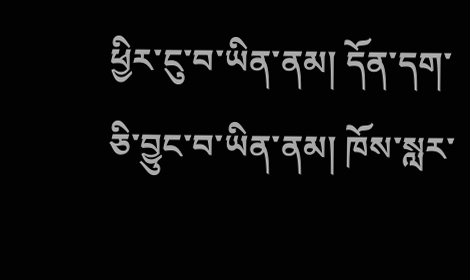ཕྱིར་ངུ་བ་ཡིན་ནམ། དོན་དག་ཅི་བྱུང་བ་ཡིན་ནམ། ཁོས་སླར་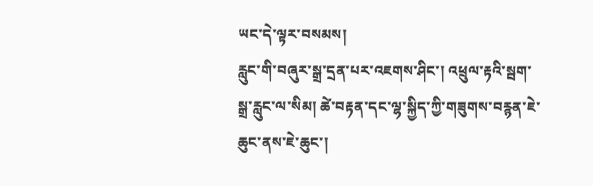ཡང་དེ་ལྟར་བསམས།
རླུང་གི་བཞུར་སྒྲ་དྲན་པར་འཇགས་ཤིང་། འཕྲུལ་རྟའི་སྦག་སྒྲ་རླུང་ལ་སིམ། ཚེ་བརྟན་དང་ལྷ་སྐྱིད་ཀྱི་གཟུགས་བརྙན་ཇེ་ཆུང་ནས་ཇེ་ཆུང་།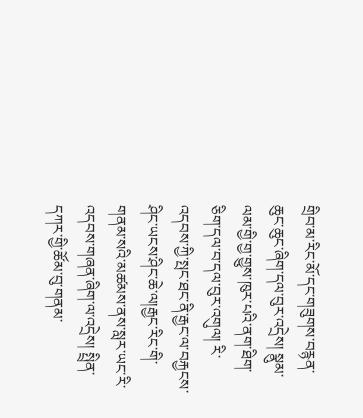གྲིབ་མ་རིང་མོ་དང་གཟུགས་བརྙན་ཆུང་ཆུང་ཞིག་དལ་བུར་འདྲེས། སྣུམ་ལམ་གྱི་གྱ་གྱུས་ཁུར་པའི་ནག་ཐིག་ཅིག་དལ་བ་དལ་བུར་འགུལ། རི་འདབས་ཀྱི་སྤང་ཐང་ནི་རྒྱང་ལ་བརྐྱངས་ཤིང་ཡངས་ཤིང་ཆེ་ལ།རྒྱང་རིང་གི་གནམ་སའི་མཚམས་ནས་སླར་ཡང་རི་འདབས་གཞན་ཞིག་ལ་འདྲེས། སྤྲིན་དཀར་གྱི་ཚོམ་བུ་གནམ་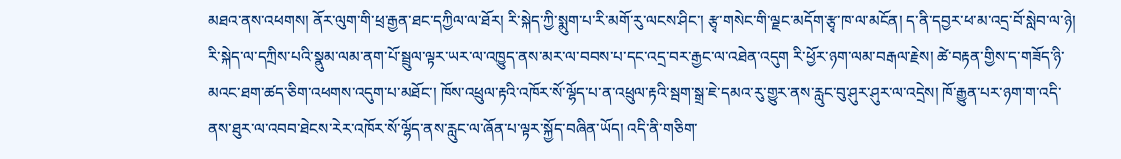མཐའ་ནས་འཕགས། ནོར་ལུག་གི་ཕྲ་རྒྱན་ཐང་དཀྱིལ་ལ་ཐོར། རི་སྐེད་ཀྱི་སྨུག་པ་རི་མགོ་རུ་ལངས་ཤིང་། རྩྭ་གསེང་གི་ལྗང་མདོག་རྩྭ་ཁ་ལ་མངོན། ད་ནི་དབྱར་ཕ་མ་འདྲ་བོ་སླེབ་ལ་ཉེ།
རི་སྐེད་ལ་དཀྲིས་པའི་སྣུམ་ལམ་ནག་པོ་སྦྲུལ་ལྟར་ཡར་ལ་འཁྱུད་ནས་མར་ལ་བབས་པ་དང་འདྲ་བར་རྒྱང་ལ་འཐེན་འདུག རི་ཕྱོར་ཉག་ལམ་བརྒལ་རྗེས། ཚེ་བརྟན་གྱིས་ད་གཟོད་ཉི་མའང་ཐག་ཚད་ཅིག་འཕགས་འདུག་པ་མཐོང་། ཁོས་འཕྲུལ་རྟའི་འཁོར་སོ་ལྷོད་པ་ན་འཕྲུལ་རྟའི་སྦག་སྒྲ་ཇེ་དམའ་རུ་གྱུར་ནས་རླུང་བུ་ཤུར་ཤུར་ལ་འདྲེས། ཁོ་རྒྱུན་པར་ཉག་ག་འདི་ནས་ཐུར་ལ་འབབ་ཐེངས་རེར་འཁོར་སོ་ལྷོད་ནས་རླུང་ལ་ཞོན་པ་ལྟར་སྐྱོད་བཞིན་ཡོད། འདི་ནི་གཅིག་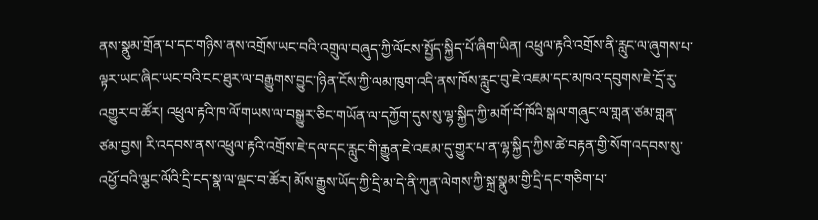ནས་སྣུམ་གྲོན་པ་དང་གཉིས་ནས་འགྲོས་ཡང་བའི་འགྲུལ་བཞུད་ཀྱི་ལོངས་སྤྱོད་སྐྱིད་པོ་ཞིག་ཡིན། འཕྲུལ་རྟའི་འགྲོས་ནི་རླུང་ལ་ཞུགས་པ་ལྟར་ཡང་ཞིང་ཡང་བའི་ངང་ཐུར་ལ་བརྒྱུགས་བྱུང་།ཉིན་ངོས་ཀྱི་ལམ་ཁུག་འདི་ནས་ཁོས་རླུང་བུ་ཇེ་འཇམ་དང་མཁའ་དབུགས་ཇེ་དྲོ་རུ་འགྱུར་བ་ཚོར། འཕྲུལ་རྟའི་ཁ་ལོ་གཡས་ལ་བསྒྱུར་ཅིང་གཡོན་ལ་དཀྱོག་དུས་སུ་ལྷ་སྐྱིད་ཀྱི་མགོ་བོ་ཁོའི་སྒལ་གཞུང་ལ་གླན་ཙམ་གླན་ཙམ་བྱས། རི་འདབས་ནས་འཕྲུལ་རྟའི་འགྲོས་ཇེ་དལ་དང་རླུང་གི་རྒྱུན་ཇེ་འཇམ་དུ་གྱུར་པ་ན་ལྷ་སྐྱིད་ཀྱིས་ཚེ་བརྟན་གྱི་སོག་འདབས་སུ་འཕྱོ་བའི་ལྕང་ལོའི་དྲི་ངད་སྣ་ལ་ལྡང་བ་ཚོར། མོས་རྒྱུས་ཡོད་ཀྱི་དྲི་མ་དེ་ནི་ཀུན་ལེགས་ཀྱི་སྐྲ་སྣུམ་གྱི་དྲི་དང་གཅིག་པ་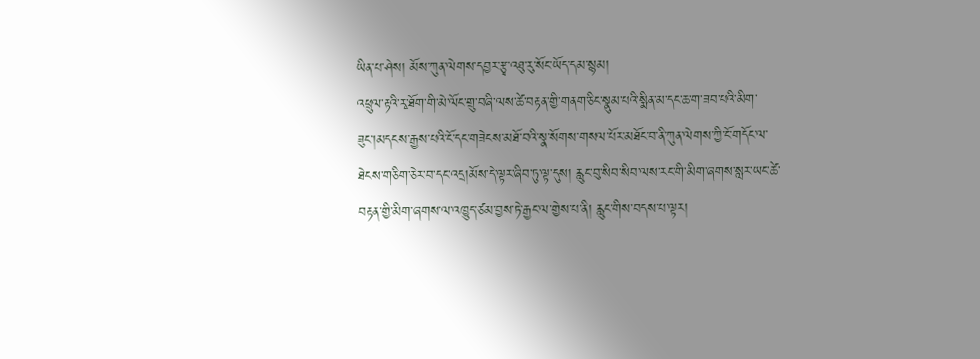ཡིན་པ་ཤེས། མོས་ཀུན་ལེགས་དབྱར་རྩྭ་འཐུ་རུ་སོང་ཡོད་དམ་སྙམ།
འཕྲུལ་རྟའི་རྭ་ཐོག་གི་མེ་ལོང་གྲུ་བཞི་ལས་ཚེ་བརྟན་གྱི་གནག་ཅིང་སྣུམ་པའི་སྨིན་མ་དང་ཆ་ག་ཟབ་པའི་མིག་ཟུང་།མདངས་རྒྱས་པའི་ངོ་དང་གཟེངས་མཐོ་བའི་སྣ་སོགས་གསལ་པོར་མཐོང་བ་ནི་ཀུན་ལེགས་ཀྱི་ངོ་གདོང་ལ་ཐེངས་གཅིག་ཅེར་བ་དང་འདྲ།མོས་དེ་ལྟར་ཞིབ་ཏུ་ལྟ་དུས། རླུང་བུ་སིབ་སིབ་ལས་རང་གི་མིག་ཞགས་སླར་ཡང་ཚེ་བརྟན་གྱི་མིག་ཞགས་ལ་འཁྱུད་ཙམ་བྱས་ཏེ་རྒྱང་ལ་གྱེས་པ་ནི། རླུང་གིས་བདས་པ་ལྟར།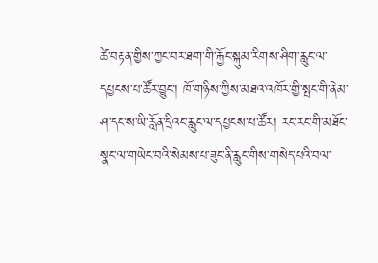ཚེ་བརྟན་གྱིས་ཀྱང་བར་ཐག་གི་རྐྱོང་སྐུམ་རིགས་ཤིག་རླུང་ལ་དཔྱངས་པ་ཚོར་བྱུང་། ཁོ་གཉིས་ཀྱིས་མཐའ་འཁོར་གྱི་སྤང་གི་ནེམ་ཤ་དང་ས་ཡི་རློན་དྲིའང་རླུང་ལ་དཔྱངས་པ་ཚོར། རང་རང་གི་མཐོང་སྣང་ལ་གཡེང་བའི་སེམས་པ་ཟུང་ནི་རླུང་གིས་གསེད་པའི་བལ་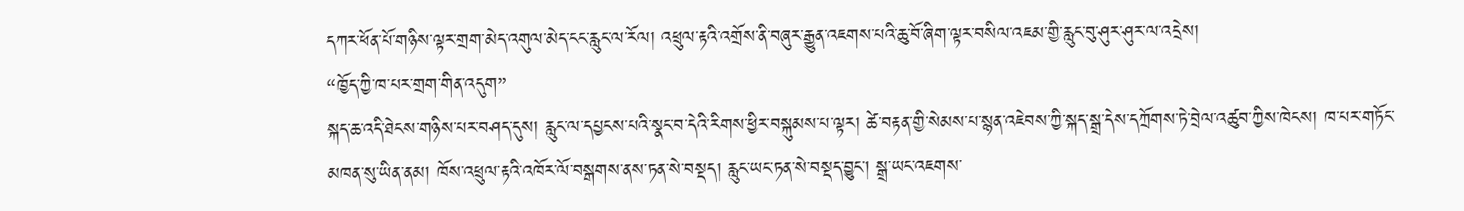དཀར་ཕོན་པོ་གཉིས་ལྟར་གྲག་མེད་འགུལ་མེད་ངང་རླུང་ལ་རོལ། འཕྲུལ་རྟའི་འགྲོས་ནི་བཞུར་རྒྱུན་འཇགས་པའི་ཆུ་བོ་ཞིག་ལྟར་བསིལ་འཇམ་གྱི་རླུང་བུ་ཤུར་ཤུར་ལ་འདྲེས།
“ཁྱོད་ཀྱི་ཁ་པར་གྲག་གིན་འདུག”
སྐད་ཆ་འདི་ཐེངས་གཉིས་པར་བཤད་དུས། རླུང་ལ་དཔྱངས་པའི་སྣང་བ་དེའི་རིགས་ཕྱིར་བསྐུམས་པ་ལྟར། ཚེ་བརྟན་གྱི་སེམས་པ་སྙན་འཇེབས་ཀྱི་སྐད་སྒྲ་དེས་དཀྲོགས་ཏེ་བྲེལ་འཚུབ་ཀྱིས་ཁེངས། ཁ་པར་གཏོང་མཁན་སུ་ཡིན་ནམ། ཁོས་འཕྲུལ་རྟའི་འཁོར་ལོ་བསྒགས་ནས་ཏན་སེ་བསྡད། རླུང་ཡང་ཏན་སེ་བསྡད་བྱུང་། སྒྲ་ཡང་འཇགས་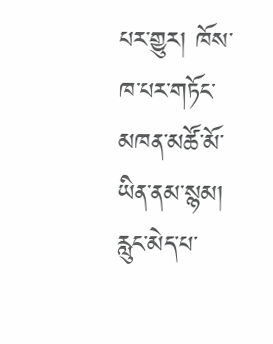པར་གྱུར། ཁོས་ཁ་པར་གཏོང་མཁན་མཚོ་མོ་ཡིན་ནམ་སྙམ། རླུང་མེད་པ་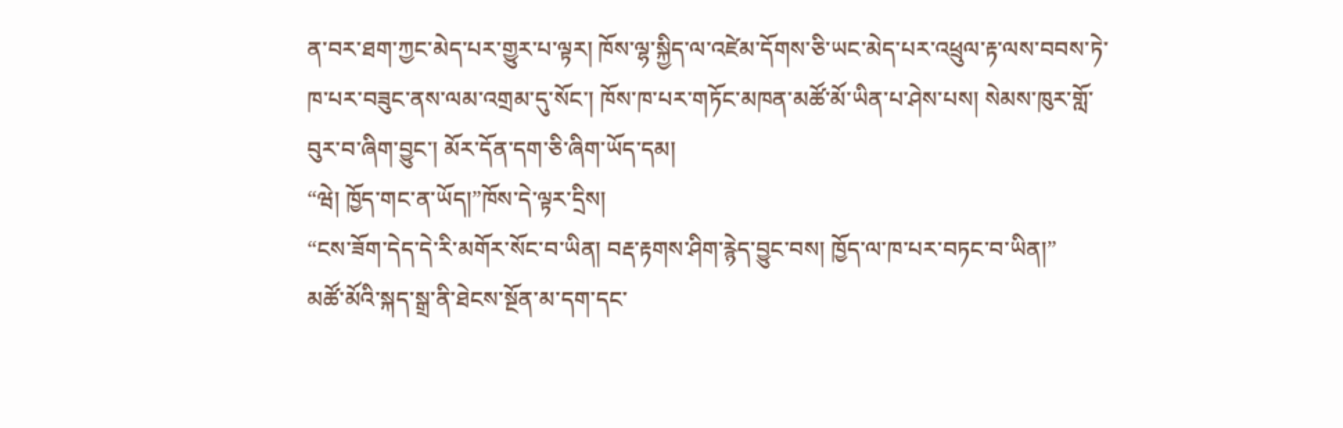ན་བར་ཐག་ཀྱང་མེད་པར་གྱུར་པ་ལྟར། ཁོས་ལྷ་སྐྱིད་ལ་འཛེམ་དོགས་ཅི་ཡང་མེད་པར་འཕྲུལ་རྟ་ལས་བབས་ཏེ་ཁ་པར་བཟུང་ནས་ལམ་འགྲམ་དུ་སོང་། ཁོས་ཁ་པར་གཏོང་མཁན་མཚོ་མོ་ཡིན་པ་ཤེས་པས། སེམས་ཁུར་གློ་བུར་བ་ཞིག་བྱུང་། མོར་དོན་དག་ཅི་ཞིག་ཡོད་དམ།
“ཝེ། ཁྱོད་གང་ན་ཡོད།”ཁོས་དེ་ལྟར་དྲིས།
“ངས་ཟོག་དེད་དེ་རི་མགོར་སོང་བ་ཡིན། བརྡ་རྟགས་ཤིག་རྙེད་བྱུང་བས། ཁྱོད་ལ་ཁ་པར་བཏང་བ་ཡིན།”
མཚོ་མོའི་སྐད་སྒྲ་ནི་ཐེངས་སྔོན་མ་དག་དང་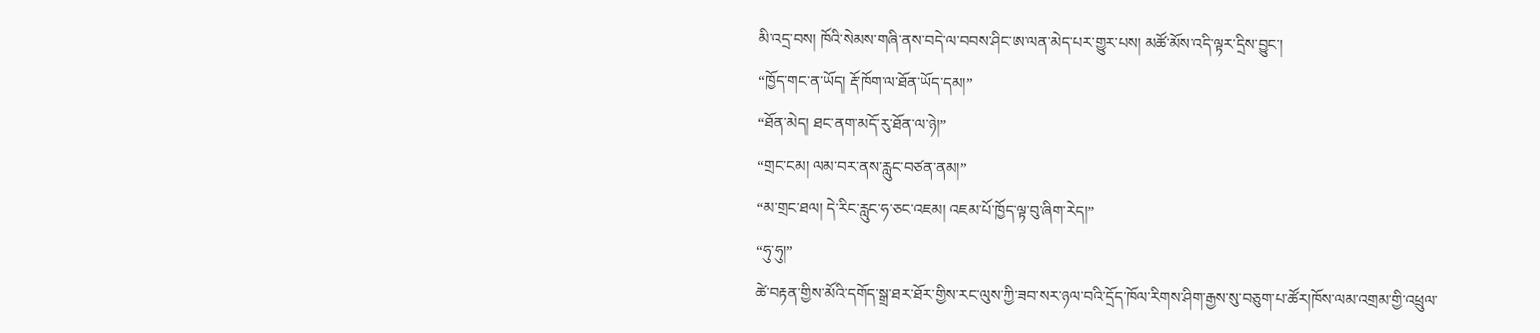མི་འདྲ་བས། ཁོའི་སེམས་གཞི་ནས་བདེ་ལ་བབས་ཤིང་ཨ་ལན་མེད་པར་གྱུར་པས། མཚོ་མོས་འདི་ལྟར་དྲིས་བྱུང་།
“ཁྱོད་གང་ན་ཡོད། རྡོ་ཁོག་ལ་ཐོན་ཡོད་དམ།”
“ཐོན་མེད། ཐང་ནག་མདོ་རུ་ཐོན་ལ་ཉེ།”
“གྲང་ངམ། ལམ་བར་ནས་རླུང་བཙན་ནམ།”
“མ་གྲང་ཐལ། དེ་རིང་རླུང་ཧ་ཅང་འཇམ། འཇམ་པོ་ཁྱོད་ལྟ་བུ་ཞིག་རེད།”
“ཧུ་ཧུ།”
ཚེ་བརྟན་གྱིས་མོའི་དགོད་སྒྲ་ཐར་ཐོར་གྱིས་རང་ལུས་ཀྱི་ཟབ་སར་ཉལ་བའི་དྲོད་ཁོལ་རིགས་ཤིག་རྒྱས་སུ་བཅུག་པ་ཚོར།ཁོས་ལམ་འགྲམ་གྱི་འཕྲུལ་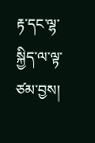རྟ་དང་ལྷ་སྐྱིད་ལ་ལྟ་ཙམ་བྱས།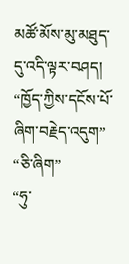མཚོ་མོས་མུ་མཐུད་དུ་འདི་ལྟར་བཤད།
“ཁྱོད་ཀྱིས་དངོས་པོ་ཞིག་བརྗེད་འདུག”
“ཅི་ཞིག”
“ཧུ་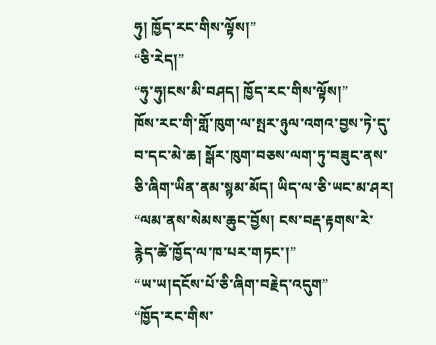ཧུ། ཁྱོད་རང་གིས་ལྟོས།”
“ཅི་རེད།”
“ཧུ་ཧུ།ངས་མི་བཤད། ཁྱོད་རང་གིས་ལྟོས།”
ཁོས་རང་གི་གློ་ཁུག་ལ་སྤར་ཉུལ་འགའ་བྱས་ཏེ་དུ་བ་དང་མེ་ཆ། སྒོར་ཁུག་བཅས་ལག་ཏུ་བཟུང་ནས་ཅི་ཞིག་ཡིན་ནམ་སྙམ་མོད། ཡིད་ལ་ཅི་ཡང་མ་ཤར།
“ལམ་ནས་སེམས་ཆུང་བྱོས། ངས་བརྡ་རྟགས་རེ་རྙེད་ཚེ་ཁྱོད་ལ་ཁ་པར་གཏང་།”
“ཡ་ཡ།དངོས་པོ་ཅི་ཞིག་བརྗེད་འདུག”
“ཁྱོད་རང་གིས་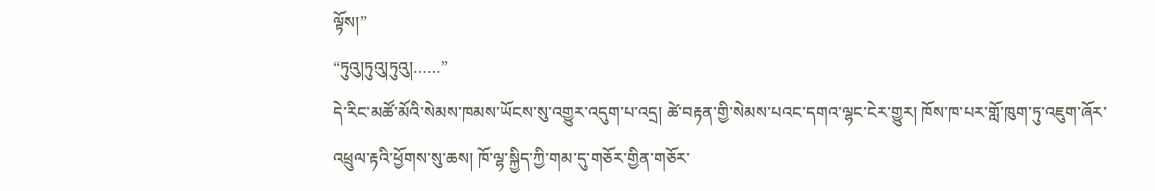ལྟོས།”
“ཏུའུ།ཏུའུ།ཏུའུ།……”
དེ་རིང་མཚོ་མོའི་སེམས་ཁམས་ཡོངས་སུ་འགྱུར་འདུག་པ་འདྲ། ཚེ་བརྟན་གྱི་སེམས་པའང་དགའ་ལྷང་ངེར་གྱུར། ཁོས་ཁ་པར་གློ་ཁུག་ཏུ་འཇུག་ཞོར་འཕྲུལ་རྟའི་ཕྱོགས་སུ་ཆས། ཁོ་ལྷ་སྐྱིད་ཀྱི་གམ་དུ་གཅོར་གྱིན་གཅོར་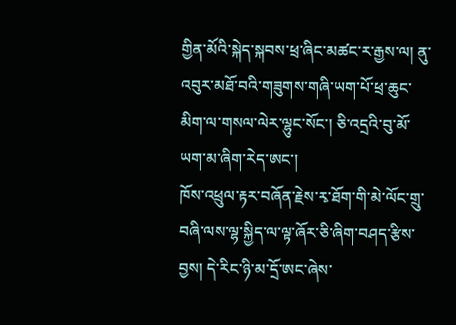གྱིན་མོའི་སྐེད་སྐབས་ཕྲ་ཞིང་མཚང་ར་རྒྱས་ལ། ནུ་འབུར་མཐོ་བའི་གཟུགས་གཞི་ཡག་པོ་ཕྲ་ཆུང་མིག་ལ་གསལ་ལེར་ལྷུང་སོང་། ཅི་འདྲའི་བུ་མོ་ཡག་མ་ཞིག་རེད་ཨང་།
ཁོས་འཕྲུལ་རྟར་བཞོན་རྗེས་རྭ་ཐོག་གི་མེ་ལོང་གྲུ་བཞི་ལས་ལྷ་སྐྱིད་ལ་ལྟ་ཞོར་ཅི་ཞིག་བཤད་རྩིས་བྱས། དེ་རིང་ཉི་མ་དྲོ་ཨང་ཞེས་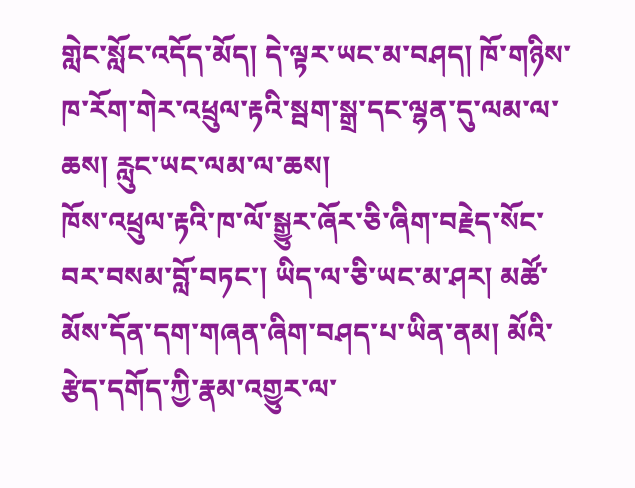གླེང་སློང་འདོད་མོད། དེ་ལྟར་ཡང་མ་བཤད། ཁོ་གཉིས་ཁ་རོག་གེར་འཕྲུལ་རྟའི་སྦག་སྒྲ་དང་ལྷན་དུ་ལམ་ལ་ཆས། རླུང་ཡང་ལམ་ལ་ཆས།
ཁོས་འཕྲུལ་རྟའི་ཁ་ལོ་སྒྱུར་ཞོར་ཅི་ཞིག་བརྗེད་སོང་བར་བསམ་བློ་བཏང་། ཡིད་ལ་ཅི་ཡང་མ་ཤར། མཚོ་མོས་དོན་དག་གཞན་ཞིག་བཤད་པ་ཡིན་ནམ། མོའི་རྩེད་དགོད་ཀྱི་རྣམ་འགྱུར་ལ་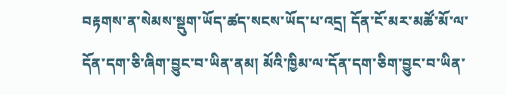བརྟགས་ན་སེམས་སྡུག་ཡོད་ཚད་སངས་ཡོད་པ་འདྲ། དོན་ངོ་མར་མཚོ་མོ་ལ་དོན་དག་ཅི་ཞིག་བྱུང་བ་ཡིན་ནམ། མོའི་ཁྱིམ་ལ་དོན་དག་ཅིག་བྱུང་བ་ཡིན་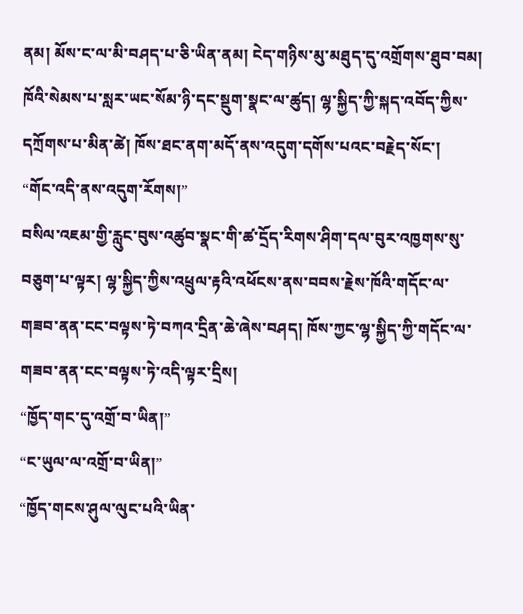ནམ། མོས་ང་ལ་མི་བཤད་པ་ཅི་ཡིན་ནམ། ངེད་གཉིས་མུ་མཐུད་དུ་འགྲོགས་ཐུབ་བམ།
ཁོའི་སེམས་པ་སླར་ཡང་སོམ་ཉི་དང་སྡུག་སྣང་ལ་ཚུད། ལྷ་སྐྱིད་ཀྱི་སྐད་འབོད་ཀྱིས་དཀྲོགས་པ་མིན་ཚེ། ཁོས་ཐང་ནག་མདོ་ནས་འདུག་དགོས་པའང་བརྗེད་སོང་།
“གོང་འདི་ནས་འདུག་རོགས།”
བསིལ་འཇམ་གྱི་རླུང་བུས་འཚུབ་སྣང་གི་ཚ་དྲོད་རིགས་ཤིག་དལ་བུར་འཁྱགས་སུ་བཅུག་པ་ལྟར། ལྷ་སྐྱིད་ཀྱིས་འཕྲུལ་རྟའི་འཕོངས་ནས་བབས་རྗེས་ཁོའི་གདོང་ལ་གཟབ་ནན་ངང་བལྟས་ཏེ་བཀའ་དྲིན་ཆེ་ཞེས་བཤད། ཁོས་ཀྱང་ལྷ་སྐྱིད་ཀྱི་གདོང་ལ་གཟབ་ནན་ངང་བལྟས་ཏེ་འདི་ལྟར་དྲིས།
“ཁྱོད་གང་དུ་འགྲོ་བ་ཡིན།”
“ང་ཡུལ་ལ་འགྲོ་བ་ཡིན།”
“ཁྱོད་གངས་ཤུལ་ལུང་པའི་ཡིན་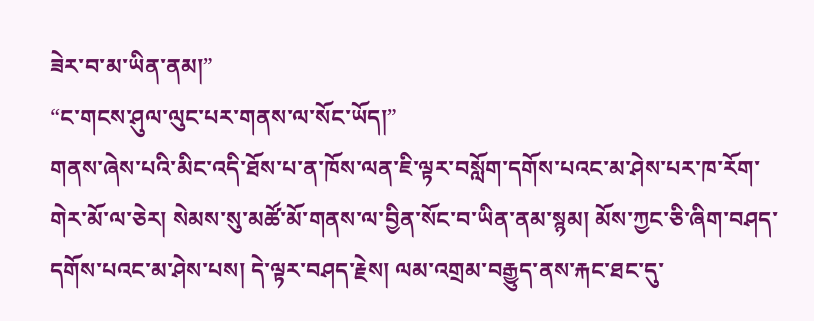ཟེར་བ་མ་ཡིན་ནམ།”
“ང་གངས་ཤུལ་ལུང་པར་གནས་ལ་སོང་ཡོད།”
གནས་ཞེས་པའི་མིང་འདི་ཐོས་པ་ན་ཁོས་ལན་ཇི་ལྟར་བསློག་དགོས་པའང་མ་ཤེས་པར་ཁ་རོག་གེར་མོ་ལ་ཅེར། སེམས་སུ་མཚོ་མོ་གནས་ལ་བྱིན་སོང་བ་ཡིན་ནམ་སྙམ། མོས་ཀྱང་ཅི་ཞིག་བཤད་དགོས་པའང་མ་ཤེས་པས། དེ་ལྟར་བཤད་རྗེས། ལམ་འགྲམ་བརྒྱུད་ནས་རྐང་ཐང་དུ་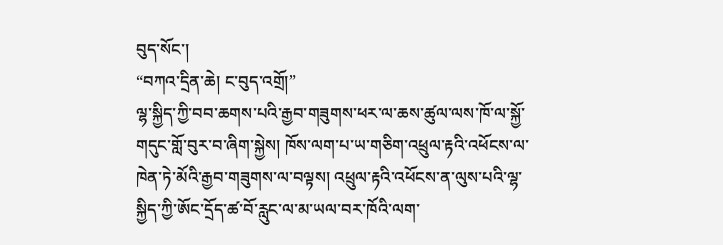བུད་སོང་།
“བཀའ་དྲིན་ཆེ། ང་བུད་འགྲོ།”
ལྷ་སྐྱིད་ཀྱི་བབ་ཆགས་པའི་རྒྱབ་གཟུགས་ཕར་ལ་ཆས་ཚུལ་ལས་ཁོ་ལ་སྐྱོ་གདུང་གློ་བུར་བ་ཞིག་སྐྱེས། ཁོས་ལག་པ་ཡ་གཅིག་འཕྲུལ་རྟའི་འཕོངས་ལ་ཁེན་ཏེ་མོའི་རྒྱབ་གཟུགས་ལ་བལྟས། འཕྲུལ་རྟའི་འཕོངས་ན་ལུས་པའི་ལྷ་སྐྱིད་ཀྱི་ཨོང་དྲོད་ཚ་བོ་རླུང་ལ་མ་ཡལ་བར་ཁོའི་ལག་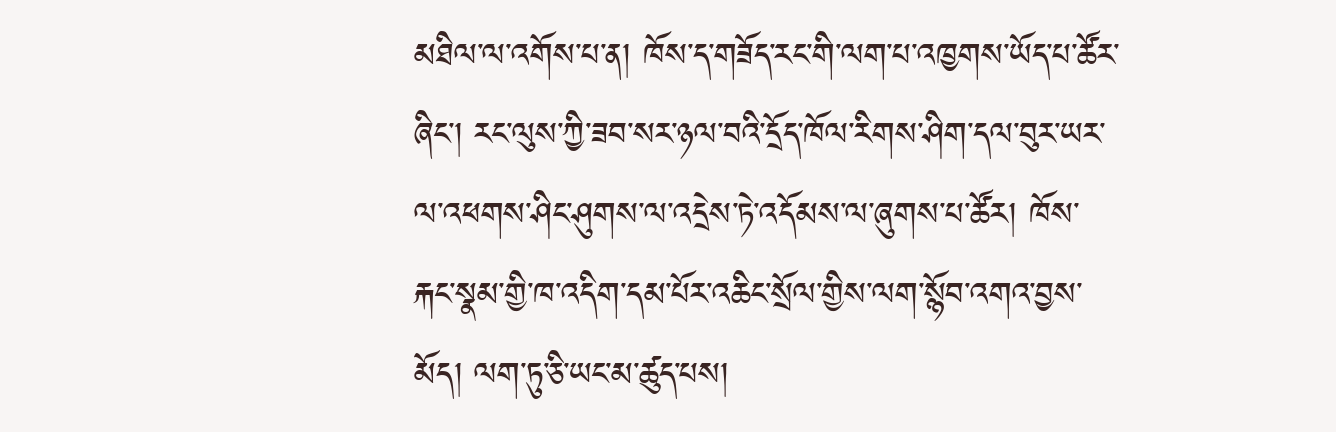མཐིལ་ལ་འགོས་པ་ན། ཁོས་ད་གཟོད་རང་གི་ལག་པ་འཁྱགས་ཡོད་པ་ཚོར་ཞིང་། རང་ལུས་ཀྱི་ཟབ་སར་ཉལ་བའི་དྲོད་ཁོལ་རིགས་ཤིག་དལ་བུར་ཡར་ལ་འཕགས་ཤིང་ཤུགས་ལ་འདྲེས་ཏེ་འདོམས་ལ་ཞུགས་པ་ཚོར། ཁོས་རྐང་སྣམ་གྱི་ཁ་འདིག་དམ་པོར་འཆིང་སྲོལ་གྱིས་ལག་སྙོབ་འགའ་བྱས་མོད། ལག་ཏུ་ཅི་ཡང་མ་ཚུད་པས།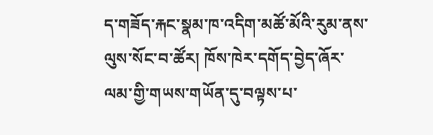ད་གཟོད་རྐང་སྣམ་ཁ་འདིག་མཚོ་མོའི་རུམ་ནས་ལུས་སོང་བ་ཚོར། ཁོས་ཁེར་དགོད་བྱེད་ཞོར་ལམ་གྱི་གཡས་གཡོན་དུ་བལྟས་པ་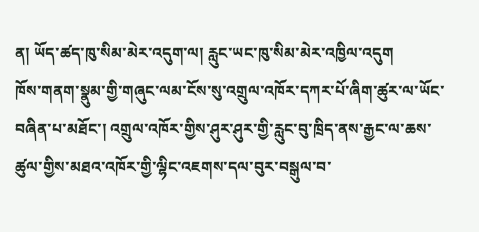ན། ཡོད་ཚད་ཁུ་སིམ་མེར་འདུག་ལ། རླུང་ཡང་ཁུ་སིམ་མེར་འཁྱིལ་འདུག
ཁོས་གནག་སྣུམ་གྱི་གཞུང་ལམ་ངོས་སུ་འགྲུལ་འཁོར་དཀར་པོ་ཞིག་ཚུར་ལ་ཡོང་བཞིན་པ་མཐོང་། འགྲུལ་འཁོར་གྱིས་ཤུར་ཤུར་གྱི་རླུང་བུ་ཁྲིད་ནས་རྒྱང་ལ་ཆས་ཚུལ་གྱིས་མཐའ་འཁོར་གྱི་ལྷིང་འཇགས་དལ་བུར་བསྒུལ་བ་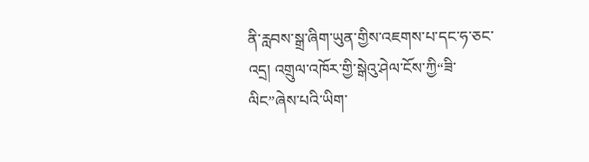ནི་རླབས་སྒྲ་ཞིག་ཡུན་གྱིས་འཇགས་པ་དང་ཧ་ཅང་འདྲ། འགྲུལ་འཁོར་གྱི་སྒེའུ་ཤེལ་ངོས་ཀྱི“ཟི་ལིང”ཞེས་པའི་ཡིག་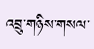འབྲུ་གཉིས་གསལ་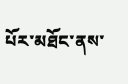པོར་མཐོང་ནས་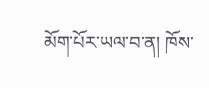མོག་པོར་ཡལ་བ་ན། ཁོས་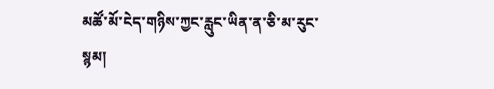མཚོ་མོ་ངེད་གཉིས་ཀྱང་རླུང་ཡིན་ན་ཅི་མ་རུང་སྙམ།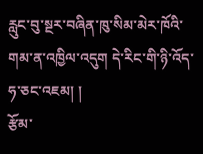རླུང་བུ་སྔར་བཞིན་ཁུ་སིམ་མེར་ཁོའི་གམ་ན་འཁྱིལ་འདུག དེ་རིང་གི་ཉི་འོད་ཧ་ཅང་འཇམ། །
རྩོམ་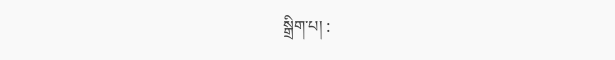སྒྲིག་པ། :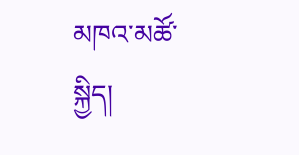མཁའ་མཚོ་སྐྱིད།